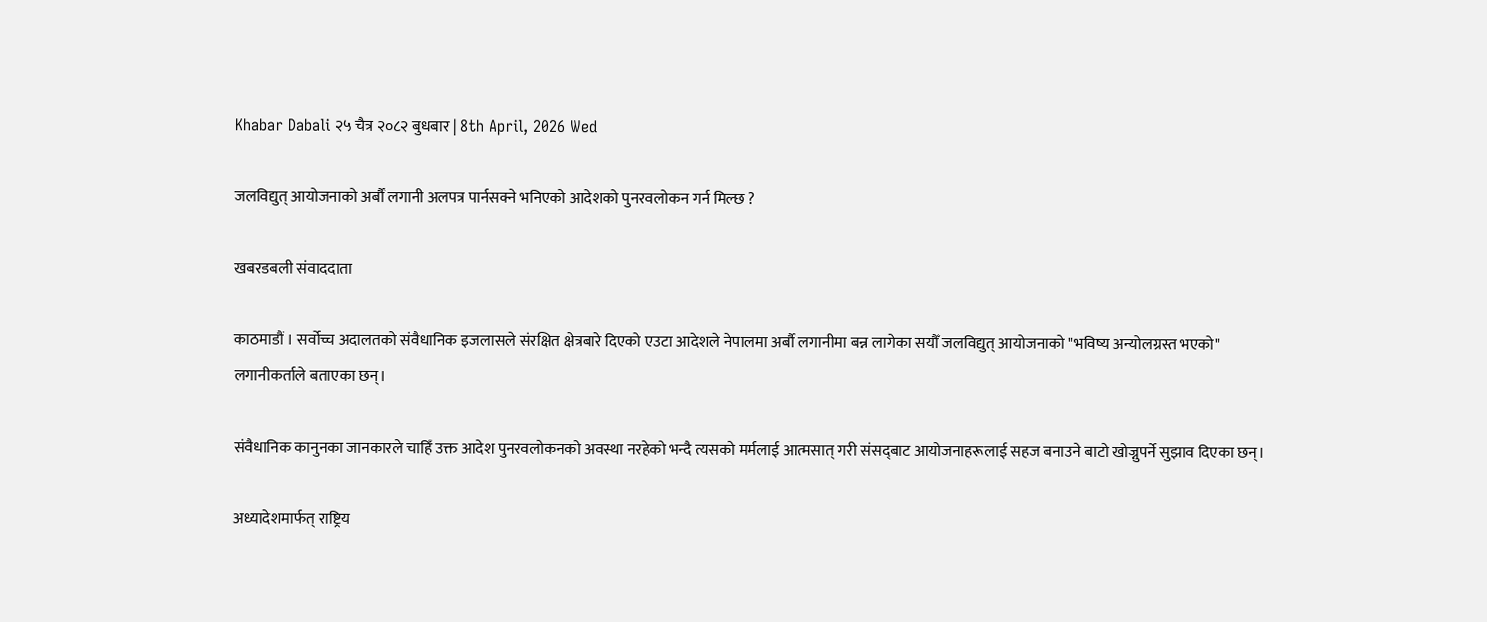Khabar Dabali २५ चैत्र २०८२ बुधबार | 8th April, 2026 Wed

जलविद्युत् आयोजनाको अर्बौँ लगानी अलपत्र पार्नसक्ने भनिएको आदेशको पुनरवलोकन गर्न मिल्छ ?

खबरडबली संवाददाता

काठमाडौं । सर्वोच्च अदालतको संवैधानिक इजलासले संरक्षित क्षेत्रबारे दिएको एउटा आदेशले नेपालमा अर्बौ लगानीमा बन्न लागेका सयौँ जलविद्युत् आयोजनाको "भविष्य अन्योलग्रस्त भएको" लगानीकर्ताले बताएका छन्।

संवैधानिक कानुनका जानकारले चाहिँ उक्त आदेश पुनरवलोकनको अवस्था नरहेको भन्दै त्यसको मर्मलाई आत्मसात् गरी संसद्‌बाट आयोजनाहरूलाई सहज बनाउने बाटो खोज्नुपर्ने सुझाव दिएका छन्।

अध्यादेशमार्फत् राष्ट्रिय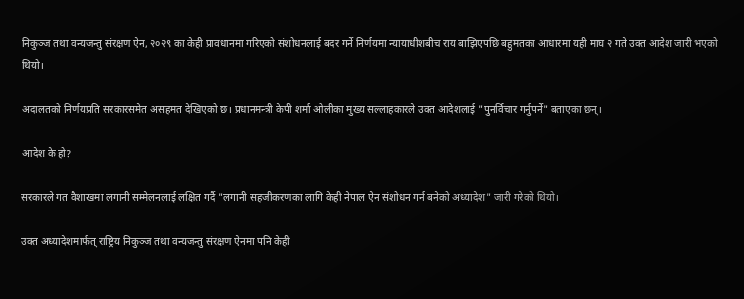निकुञ्ज तथा वन्यजन्तु संरक्षण ऐन, २०२९ का केही प्रावधानमा गरिएको संशोधनलाई बदर गर्ने निर्णयमा न्यायाधीशबीच राय बाझिएपछि बहुमतका आधारमा यही माघ २ गते उक्त आदेश जारी भएको थियो।

अदालतको निर्णयप्रति सरकारसमेत असहमत देखिएको छ। प्रधानमन्त्री केपी शर्मा ओलीका मुख्य सल्लाहकारले उक्त आदेशलाई "पुनर्विचार गर्नुपर्ने" बताएका छन्।

आदेश के हो?

सरकारले गत वैशाखमा लगानी सम्मेलनलाई लक्षित गर्दै "लगानी सहजीकरणका लागि केही नेपाल ऐन संशोधन गर्न बनेको अध्यादेश" जारी गरेको थियो।

उक्त अध्यादेशमार्फत् राष्ट्रिय निकुञ्ज तथा वन्यजन्तु संरक्षण ऐनमा पनि केही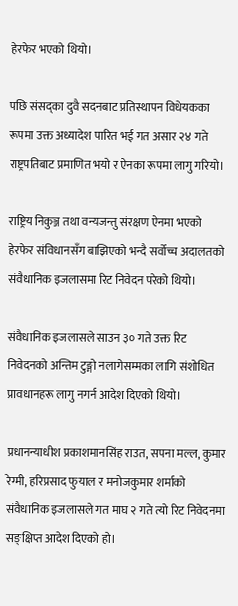हेरफेर भएको थियो।

पछि संसद्‌का दुवै सदनबाट प्रतिस्थापन विधेयकका रूपमा उक्त अध्यादेश पारित भई गत असार २४ गते राष्ट्रपतिबाट प्रमाणित भयो र ऐनका रूपमा लागु गरियो।

राष्ट्रिय निकुञ्ज तथा वन्यजन्तु संरक्षण ऐनमा भएको हेरफेर संविधानसँग बाझिएको भन्दै सर्वोच्च अदालतको संवैधानिक इजलासमा रिट निवेदन परेको थियो।

संवैधानिक इजलासले साउन ३० गते उक्त रिट निवेदनको अन्तिम टुङ्गो नलागेसम्मका लागि संशोधित प्रावधानहरू लागु नगर्न आदेश दिएको थियो।

प्रधानन्याधीश प्रकाशमानसिंह राउत, सपना मल्ल, कुमार रेग्मी, हरिप्रसाद फुयाल र मनोजकुमार शर्माको संवैधानिक इजलासले गत माघ २ गते त्यो रिट निवेदनमा सङ्क्षिप्त आदेश दिएको हो।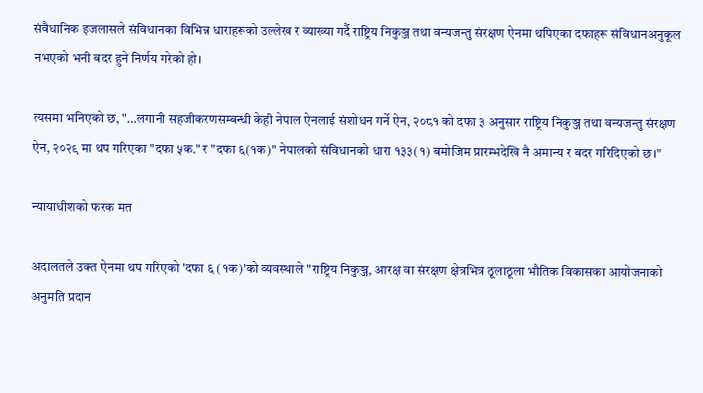संवैधानिक इजलासले संविधानका विभिन्न धाराहरूको उल्लेख र व्याख्या गर्दै राष्ट्रिय निकुञ्ज तथा वन्यजन्तु संरक्षण ऐनमा थपिएका दफाहरू संविधानअनुकूल नभएको भनी बदर हुने निर्णय गरेको हो।

त्यसमा भनिएको छ, "…लगानी सहजीकरणसम्बन्धी केही नेपाल ऐनलाई संशोधन गर्ने ऐन, २०८१ को दफा ३ अनुसार राष्ट्रिय निकुञ्ज तथा वन्यजन्तु संरक्षण ऐन, २०२९ मा थप गरिएका "दफा ५क." र "दफा ६(१क)" नेपालको संविधानको धारा १३३(१) बमोजिम प्रारम्भदेखि नै अमान्य र बदर गरिदिएको छ।"

न्यायाधीशको फरक मत

अदालतले उक्त ऐनमा थप गरिएको 'दफा ६ (१क)'को व्यवस्थाले "राष्ट्रिय निकुञ्ज, आरक्ष वा संरक्षण क्षेत्रभित्र ठूलाठूला भौतिक विकासका आयोजनाको अनुमति प्रदान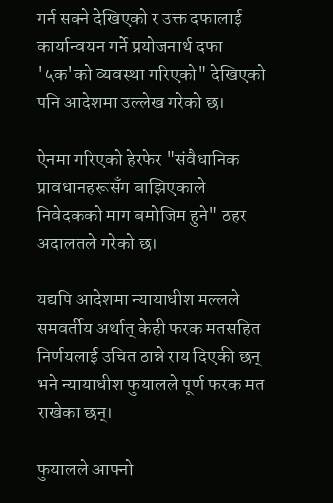गर्न सक्ने देखिएको र उक्त दफालाई कार्यान्वयन गर्ने प्रयोजनार्थ दफा '५क'को व्यवस्था गरिएको" देखिएको पनि आदेशमा उल्लेख गरेको छ।

ऐनमा गरिएको हेरफेर "संवैधानिक प्रावधानहरूसँग बाझिएकाले निवेदकको माग बमोजिम हुने" ठहर अदालतले गरेको छ।

यद्यपि आदेशमा न्यायाधीश मल्लले समवर्तीय अर्थात् केही फरक मतसहित निर्णयलाई उचित ठान्ने राय दिएकी छन् भने न्यायाधीश फुयालले पूर्ण फरक मत राखेका छन्।

फुयालले आफ्नो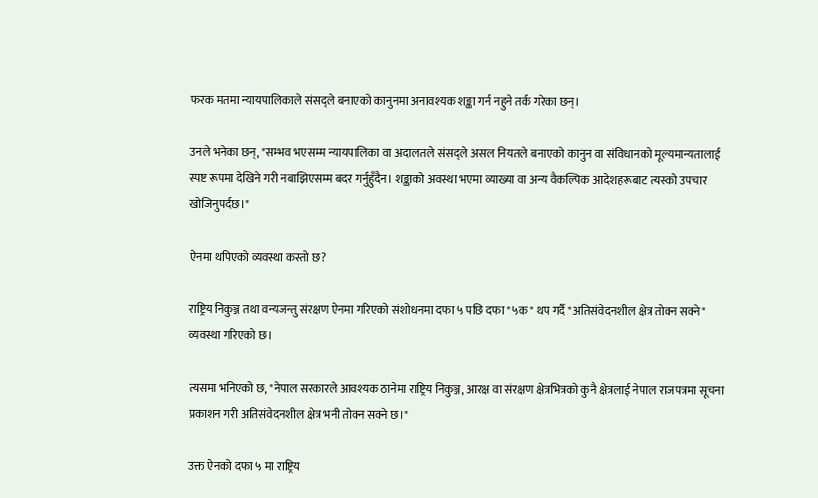फरक मतमा न्यायपालिकाले संसद्‌ले बनाएको कानुनमा अनावश्यक शङ्का गर्न नहुने तर्क गरेका छन्।

उनले भनेका छन्, "सम्भव भएसम्म न्यायपालिका वा अदालतले संसद्ले असल नियतले बनाएको कानुन वा संविधानको मूल्यमान्यतालाई स्पष्ट रूपमा देखिने गरी नबाझिएसम्म बदर गर्नुहुँदैन। शङ्काको अवस्था भएमा व्याख्या वा अन्य वैकल्पिक आदेशहरूबाट त्यस्को उपचार खोजिनुपर्दछ।"

ऐनमा थपिएको व्यवस्था कस्तो छ?

राष्ट्रिय निकुञ्ज तथा वन्यजन्तु संरक्षण ऐनमा गरिएको संशोधनमा दफा ५ पछि दफा "५क" थप गर्दै "अतिसंवेदनशील क्षेत्र तोक्न सक्ने" व्यवस्था गरिएको छ।

त्यसमा भनिएको छ, "नेपाल सरकारले आवश्यक ठानेमा राष्ट्रिय निकुञ्ज, आरक्ष वा संरक्षण क्षेत्रभित्रको कुनै क्षेत्रलाई नेपाल राजपत्रमा सूचना प्रकाशन गरी अतिसंवेदनशील क्षेत्र भनी तोक्न सक्ने छ।"

उक्त ऐनको दफा ५ मा राष्ट्रिय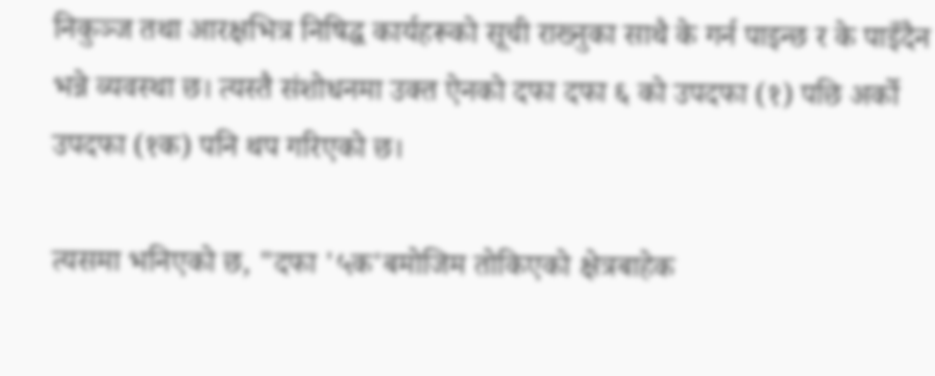निकुञ्ज तथा आरक्षभित्र निषिद्ध कार्यहरूको सूची राख्नुका साथै के गर्न पाइन्छ र के पाइँदैन भन्ने व्यवस्था छ। त्यस्तै संशोधनमा उक्त ऐनको दफा दफा ६ को उपदफा (१) पछि अर्को उपदफा (१क) पनि थप गरिएको छ।

त्यसमा भनिएको छ, "दफा '५क'बमोजिम तोकिएको क्षेत्रबाहेक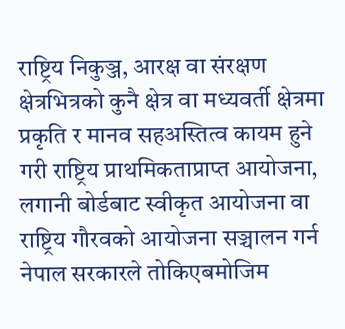राष्ट्रिय निकुञ्ज, आरक्ष वा संरक्षण क्षेत्रभित्रको कुनै क्षेत्र वा मध्यवर्ती क्षेत्रमा प्रकृति र मानव सहअस्तित्व कायम हुने गरी राष्ट्रिय प्राथमिकताप्राप्त आयोजना, लगानी बोर्डबाट स्वीकृत आयोजना वा राष्ट्रिय गौरवको आयोजना सञ्चालन गर्न नेपाल सरकारले तोकिएबमोजिम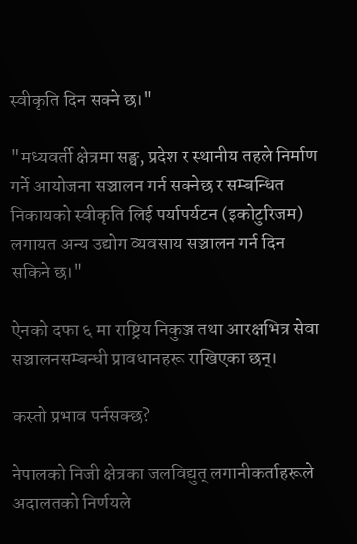स्वीकृति दिन सक्ने छ।"

"मध्यवर्ती क्षेत्रमा सङ्घ, प्रदेश र स्थानीय तहले निर्माण गर्ने आयोजना सञ्चालन गर्न सक्नेछ र सम्बन्धित निकायको स्वीकृति लिई पर्यापर्यटन (इकोटुरिजम) लगायत अन्य उद्योग व्यवसाय सञ्चालन गर्न दिन सकिने छ।"

ऐनको दफा ६ मा राष्ट्रिय निकुञ्ज तथा आरक्षभित्र सेवा सञ्चालनसम्बन्धी प्रावधानहरू राखिएका छन्।

कस्तो प्रभाव पर्नसक्छ?

नेपालको निजी क्षेत्रका जलविद्युत् लगानीकर्ताहरूले अदालतको निर्णयले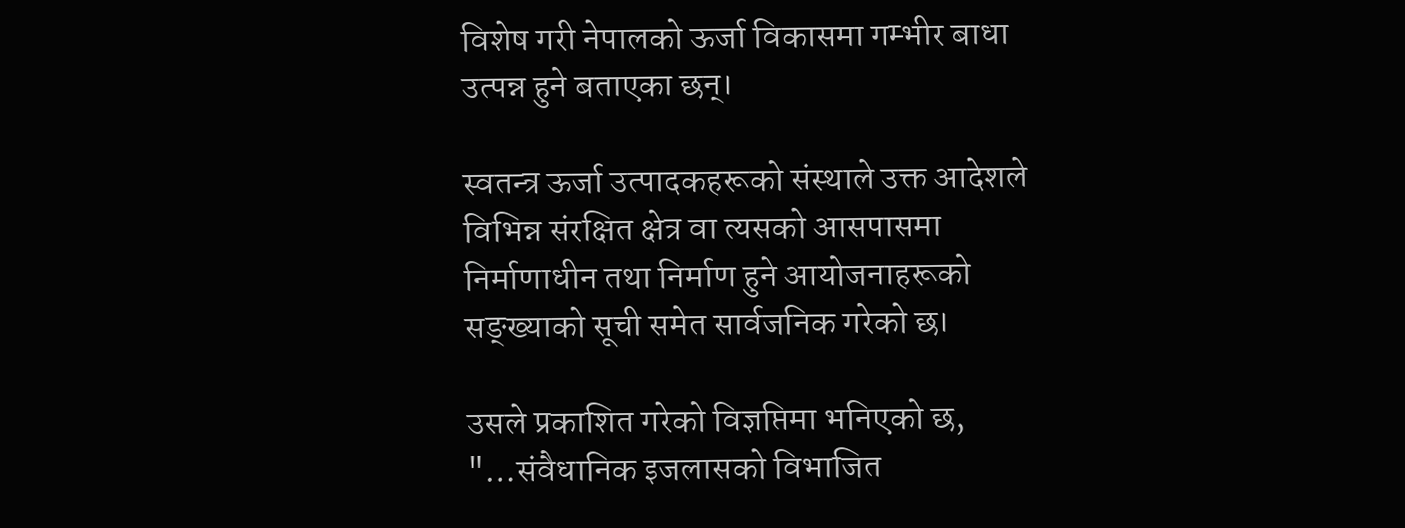विशेष गरी नेपालको ऊर्जा विकासमा गम्भीर बाधा उत्पन्न हुने बताएका छन्।

स्वतन्त्र ऊर्जा उत्पादकहरूको संस्थाले उक्त आदेशले विभिन्न संरक्षित क्षेत्र वा त्यसको आसपासमा निर्माणाधीन तथा निर्माण हुने आयोजनाहरूको सङ्ख्याको सूची समेत सार्वजनिक गरेको छ।

उसले प्रकाशित गरेको विज्ञप्तिमा भनिएको छ, "…संवैधानिक इजलासको विभाजित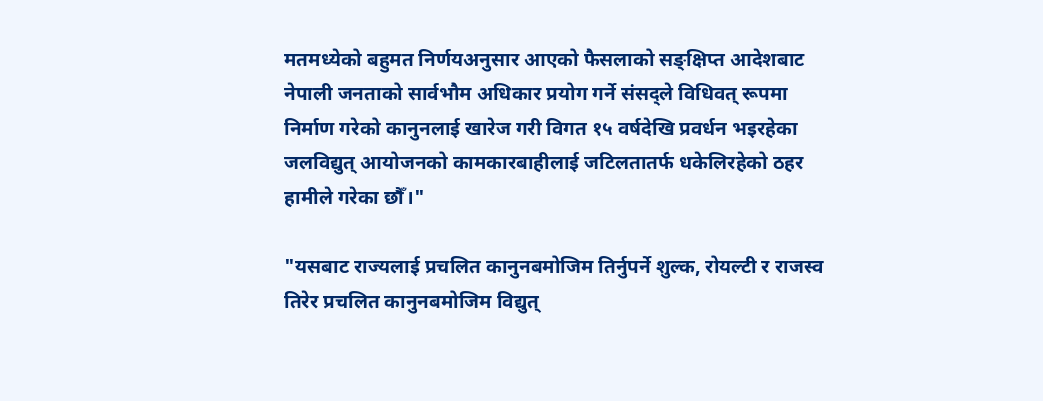मतमध्येको बहुमत निर्णयअनुसार आएको फैसलाको सङ्क्षिप्त आदेशबाट नेपाली जनताको सार्वभौम अधिकार प्रयोग गर्ने संसद्ले विधिवत् रूपमा निर्माण गरेको कानुनलाई खारेज गरी विगत १५ वर्षदेखि प्रवर्धन भइरहेका जलविद्युत् आयोजनको कामकारबाहीलाई जटिलतातर्फ धकेलिरहेको ठहर हामीले गरेका छौँ।"

"यसबाट राज्यलाई प्रचलित कानुनबमोजिम तिर्नुपर्ने शुल्क, रोयल्टी र राजस्व तिरेर प्रचलित कानुनबमोजिम विद्युत्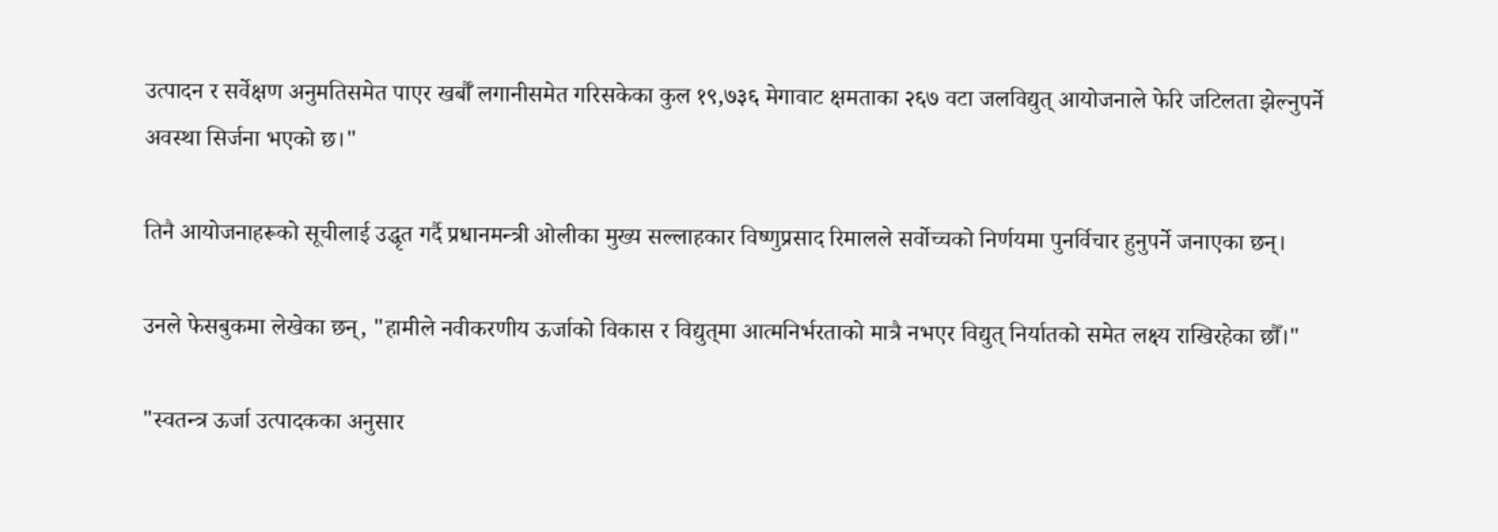उत्पादन र सर्वेक्षण अनुमतिसमेत पाएर खर्बौँ लगानीसमेत गरिसकेका कुल १९,७३६ मेगावाट क्षमताका २६७ वटा जलविद्युत् आयोजनाले फेरि जटिलता झेल्नुपर्ने अवस्था सिर्जना भएको छ।"

तिनै आयोजनाहरूको सूचीलाई उद्धृत गर्दै प्रधानमन्त्री ओलीका मुख्य सल्लाहकार विष्णुप्रसाद रिमालले सर्वोच्चको निर्णयमा पुनर्विचार हुनुपर्ने जनाएका छन्।

उनले फेसबुकमा लेखेका छन्, "हामीले नवीकरणीय ऊर्जाको विकास र विद्युत्‌मा आत्मनिर्भरताको मात्रै नभएर विद्युत् निर्यातको समेत लक्ष्य राखिरहेका छौँ।"

"स्वतन्त्र ऊर्जा उत्पादकका अनुसार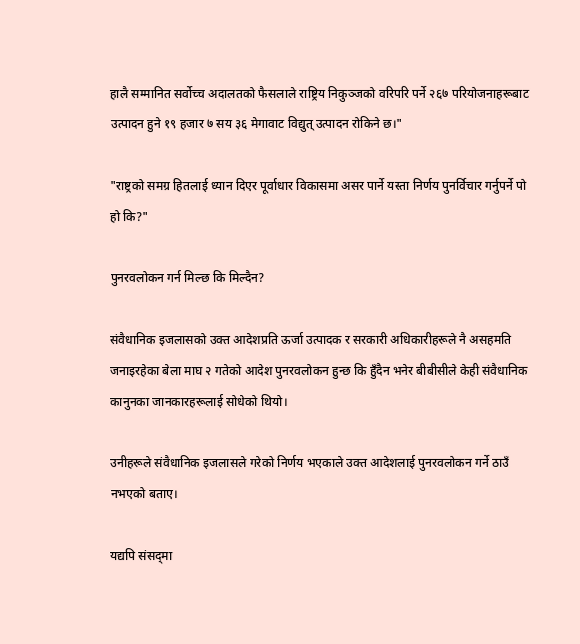हालै सम्मानित सर्वोच्च अदालतको फैसलाले राष्ट्रिय निकुञ्जको वरिपरि पर्ने २६७ परियोजनाहरूबाट उत्पादन हुने १९ हजार ७ सय ३६ मेगावाट विद्युत् उत्पादन रोकिने छ।"

"राष्ट्रको समग्र हितलाई ध्यान दिएर पूर्वाधार विकासमा असर पार्ने यस्ता निर्णय पुनर्विचार गर्नुपर्ने पो हो कि?"

पुनरवलोकन गर्न मिल्छ कि मिल्दैन?

संवैधानिक इजलासको उक्त आदेशप्रति ऊर्जा उत्पादक र सरकारी अधिकारीहरूले नै असहमति जनाइरहेका बेला माघ २ गतेको आदेश पुनरवलोकन हुन्छ कि हुँदैन भनेर बीबीसीले केही संवैधानिक कानुनका जानकारहरूलाई सोधेको थियो।

उनीहरूले संवैधानिक इजलासले गरेको निर्णय भएकाले उक्त आदेशलाई पुनरवलोकन गर्ने ठाउँ नभएको बताए।

यद्यपि संसद्‌मा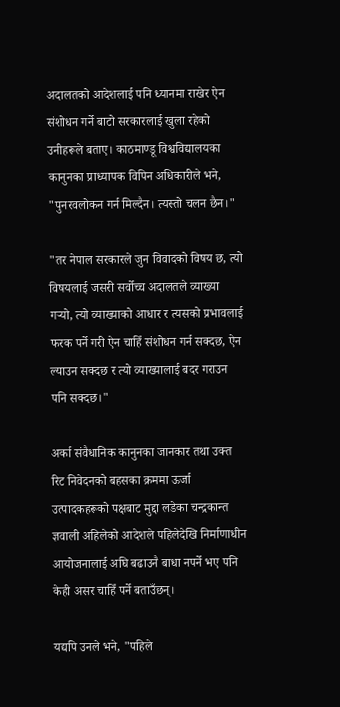अदालतको आदेशलाई पनि ध्यानमा राखेर ऐन संशोधन गर्ने बाटो सरकारलाई खुला रहेको उनीहरूले बताए। काठमाण्डू विश्वविद्यालयका कानुनका प्राध्यापक विपिन अधिकारीले भने, "पुनरवलोकन गर्न मिल्दैन। त्यस्तो चलन छैन।"

"तर नेपाल सरकारले जुन विवादको विषय छ, त्यो विषयलाई जसरी सर्वोच्च अदालतले व्याख्या गर्‍यो, त्यो व्याख्याको आधार र त्यसको प्रभावलाई फरक पर्ने गरी ऐन चाहिँ संशोधन गर्न सक्दछ, ऐन ल्याउन सक्दछ र त्यो व्याख्यालाई बदर गराउन पनि सक्दछ।"

अर्का संवैधानिक कानुनका जानकार तथा उक्त रिट निवेदनको बहसका क्रममा ऊर्जा उत्पादकहरूको पक्षबाट मुद्दा लडेका चन्द्रकान्त ज्ञवाली अहिलेको आदेशले पहिलेदेखि निर्माणाधीन आयोजनालाई अघि बढाउनै बाधा नपर्ने भए पनि केही असर चाहिँ पर्ने बताउँछन्।

यद्यपि उनले भने, "पहिले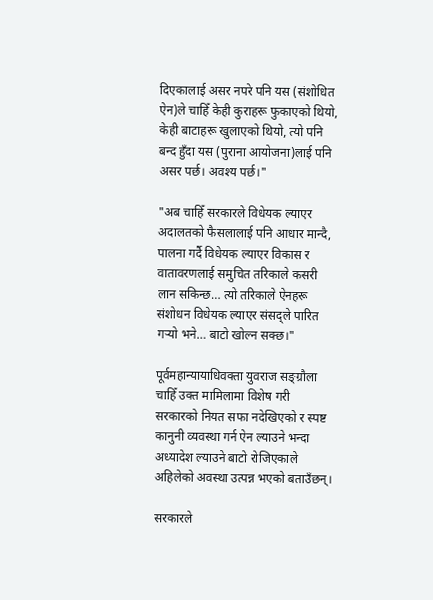दिएकालाई असर नपरे पनि यस (संशोधित ऐन)ले चाहिँ केही कुराहरू फुकाएको थियो, केही बाटाहरू खुलाएको थियो, त्यो पनि बन्द हुँदा यस (पुराना आयोजना)लाई पनि असर पर्छ। अवश्य पर्छ।"

"अब चाहिँ सरकारले विधेयक ल्याएर अदालतको फैसलालाई पनि आधार मान्दै, पालना गर्दै विधेयक ल्याएर विकास र वातावरणलाई समुचित तरिकाले कसरी लान सकिन्छ… त्यो तरिकाले ऐनहरू संशोधन विधेयक ल्याएर संसद्‌ले पारित गर्‍यो भने… बाटो खोल्न सक्छ।"

पूर्वमहान्यायाधिवक्ता युवराज सङ्ग्रौला चाहिँ उक्त मामिलामा विशेष गरी सरकारको नियत सफा नदेखिएको र स्पष्ट कानुनी व्यवस्था गर्न ऐन ल्याउने भन्दा अध्यादेश ल्याउने बाटो रोजिएकाले अहिलेको अवस्था उत्पन्न भएको बताउँछन्।

सरकारले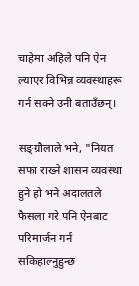चाहेमा अहिले पनि ऐन ल्याएर विभिन्न व्यवस्थाहरू गर्न सक्ने उनी बताउँछन्।

सङ्ग्रौलाले भने, "नियत सफा राख्ने शासन व्यवस्था हुने हो भने अदालतले फैसला गरे पनि ऐनबाट परिमार्जन गर्न सकिहाल्नुहुन्छ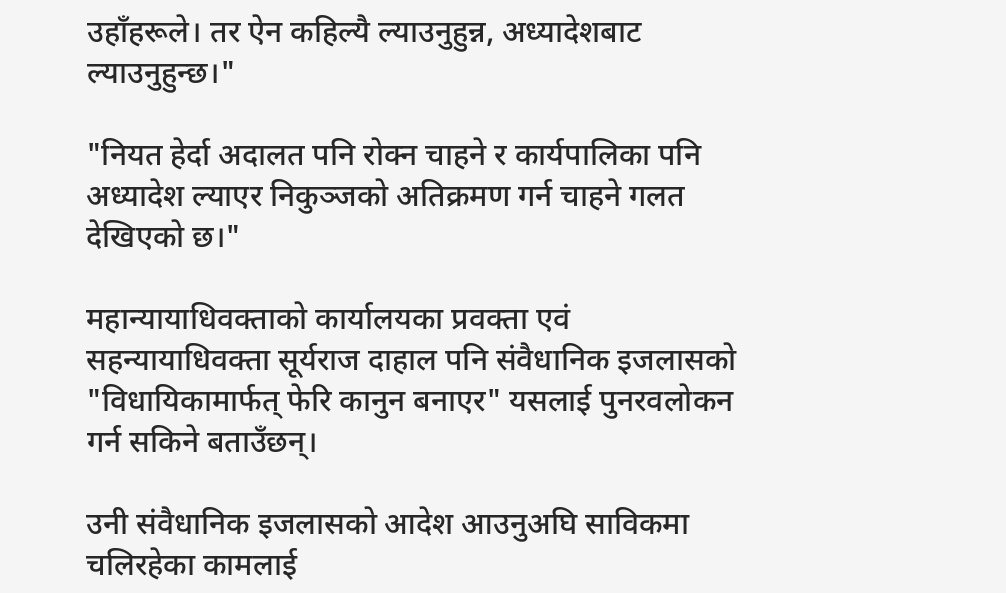उहाँहरूले। तर ऐन कहिल्यै ल्याउनुहुन्न, अध्यादेशबाट ल्याउनुहुन्छ।"

"नियत हेर्दा अदालत पनि रोक्न चाहने र कार्यपालिका पनि अध्यादेश ल्याएर निकुञ्जको अतिक्रमण गर्न चाहने गलत देखिएको छ।"

महान्यायाधिवक्ताको कार्यालयका प्रवक्ता एवं सहन्यायाधिवक्ता सूर्यराज दाहाल पनि संवैधानिक इजलासको "विधायिकामार्फत् फेरि कानुन बनाएर" यसलाई पुनरवलोकन गर्न सकिने बताउँछन्।

उनी संवैधानिक इजलासको आदेश आउनुअघि साविकमा चलिरहेका कामलाई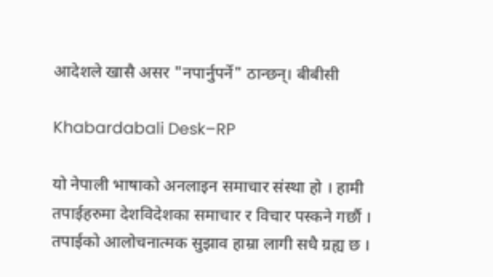आदेशले खासै असर "नपार्नुपर्ने" ठान्छन्। बीबीसी

Khabardabali Desk–RP

यो नेपाली भाषाको अनलाइन समाचार संस्था हो । हामी तपाईहरुमा देशविदेशका समाचार र विचार पस्कने गर्छौ । तपाईको आलोचनात्मक सुझाव हाम्रा लागी सधै ग्रह्य छ ।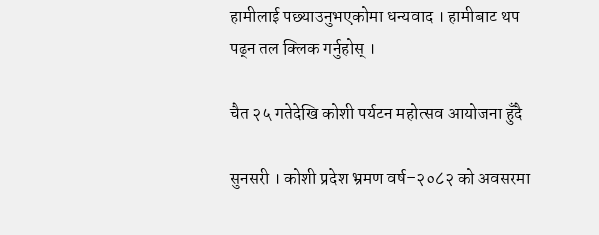हामीलाई पछ्याउनुभएकोमा धन्यवाद । हामीबाट थप पढ्न तल क्लिक गर्नुहोस् ।

चैत २५ गतेदेखि कोशी पर्यटन महोत्सव आयोजना हुँदै

सुनसरी । कोशी प्रदेश भ्रमण वर्ष–२०८२ को अवसरमा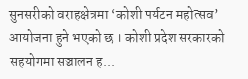सुनसरीको वराहक्षेत्रमा ‘कोशी पर्यटन महोत्सव’ आयोजना हुने भएको छ । कोशी प्रदेश सरकारको सहयोगमा सञ्चालन ह...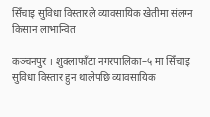सिँचाइ सुविधा विस्तारले व्यावसायिक खेतीमा संलग्न किसान लाभान्वित

कञ्चनपुर । शुक्लाफाँटा नगरपालिका–५ मा सिँचाइ सुविधा विस्तार हुन थालेपछि व्यावसायिक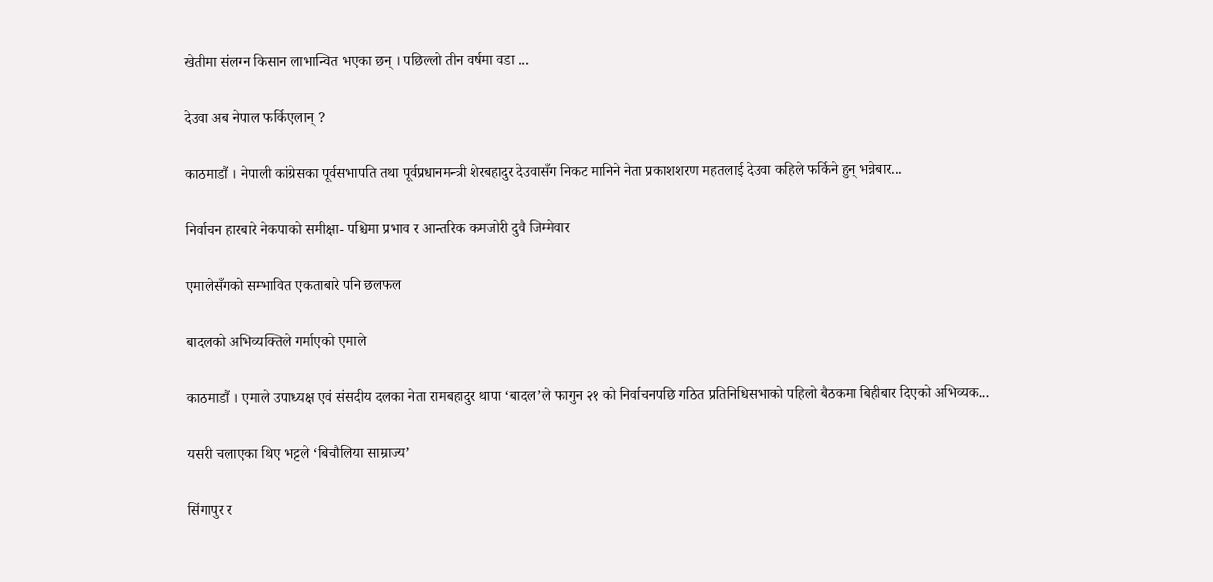खेतीमा संलग्न किसान लाभान्वित भएका छन् । पछिल्लो तीन वर्षमा वडा ...

देउवा अब नेपाल फर्किएलान् ?

काठमाडौं । नेपाली कांग्रेसका पूर्वसभापति तथा पूर्वप्रधानमन्त्री शेरबहादुर देउवासँग निकट मानिने नेता प्रकाशशरण महतलाई देउवा कहिले फर्किने हुन् भन्नेबार...

निर्वाचन हारबारे नेकपाको समीक्षा- पश्चिमा प्रभाव र आन्तरिक कमजोरी दुवै जिम्मेवार

एमालेसँगको सम्भावित एकताबारे पनि छलफल

बादलको अभिव्यक्तिले गर्माएको एमाले

काठमाडौं । एमाले उपाध्यक्ष एवं संसदीय दलका नेता रामबहादुर थापा ‘बादल’ले फागुन २१ को निर्वाचनपछि गठित प्रतिनिधिसभाको पहिलो बैठकमा बिहीबार दिएको अभिव्यक...

यसरी चलाएका थिए भट्टले ‘बिचौलिया साम्राज्य’

सिंगापुर र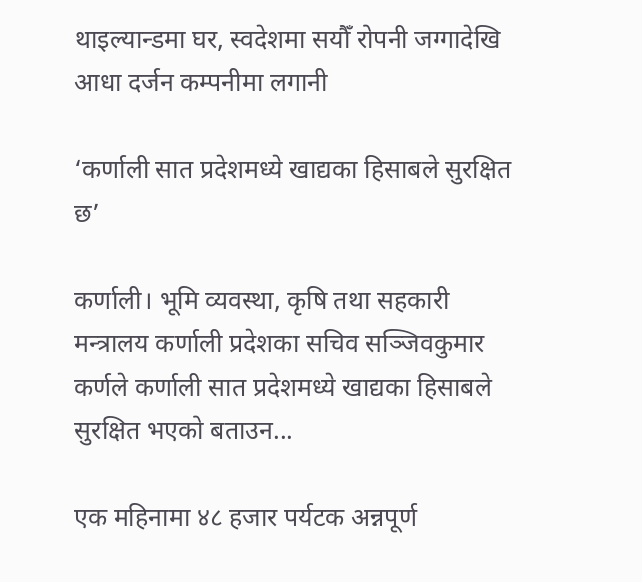थाइल्यान्डमा घर, स्वदेशमा सयौँ रोपनी जग्गादेखि आधा दर्जन कम्पनीमा लगानी

‘कर्णाली सात प्रदेशमध्ये खाद्यका हिसाबले सुरक्षित छ’

कर्णाली। भूमि व्यवस्था, कृषि तथा सहकारी मन्त्रालय कर्णाली प्रदेशका सचिव सञ्जिवकुमार कर्णले कर्णाली सात प्रदेशमध्ये खाद्यका हिसाबले सुरक्षित भएको बताउन...

एक महिनामा ४८ हजार पर्यटक अन्नपूर्ण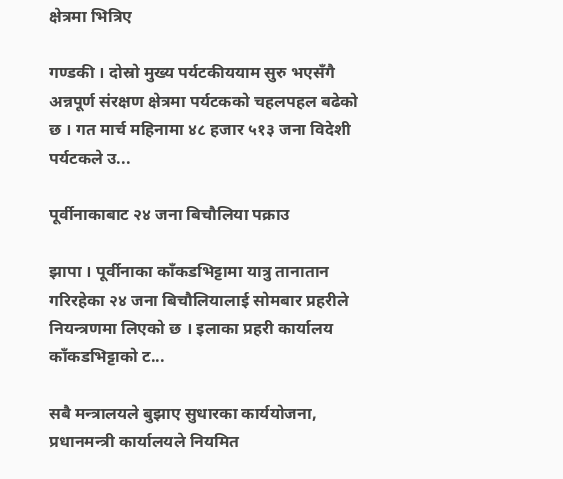क्षेत्रमा भित्रिए

गण्डकी । दोस्रो मुख्य पर्यटकीययाम सुरु भएसँगै अन्नपूर्ण संरक्षण क्षेत्रमा पर्यटकको चहलपहल बढेको छ । गत मार्च महिनामा ४८ हजार ५१३ जना विदेशी पर्यटकले उ...

पूर्वीनाकाबाट २४ जना बिचौलिया पक्राउ

झापा । पूर्वीनाका काँकडभिट्टामा यात्रु तानातान गरिरहेका २४ जना बिचौलियालाई सोमबार प्रहरीले नियन्त्रणमा लिएको छ । इलाका प्रहरी कार्यालय काँकडभिट्टाको ट...

सबै मन्त्रालयले बुझाए सुधारका कार्ययोजना, प्रधानमन्त्री कार्यालयले नियमित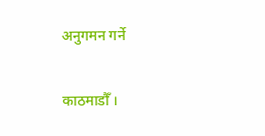अनुगमन गर्ने

काठमाडौँ ।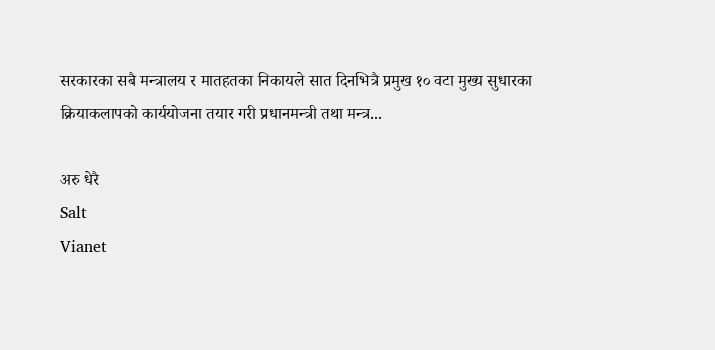सरकारका सबै मन्त्रालय र मातहतका निकायले सात दिनभित्रै प्रमुख १० वटा मुख्य सुधारका क्रियाकलापको कार्ययोजना तयार गरी प्रधानमन्त्री तथा मन्त्र...

अरु धेरै
Salt
Vianet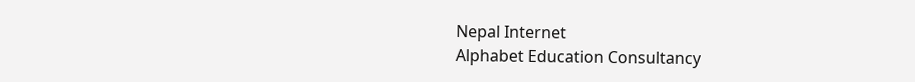Nepal Internet
Alphabet Education Consultancy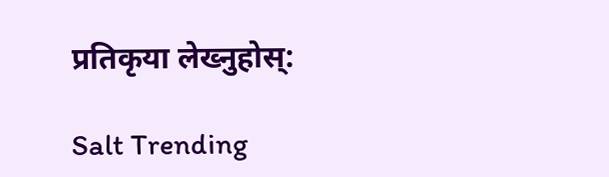प्रतिकृया लेख्नुहोस्:

Salt Trending